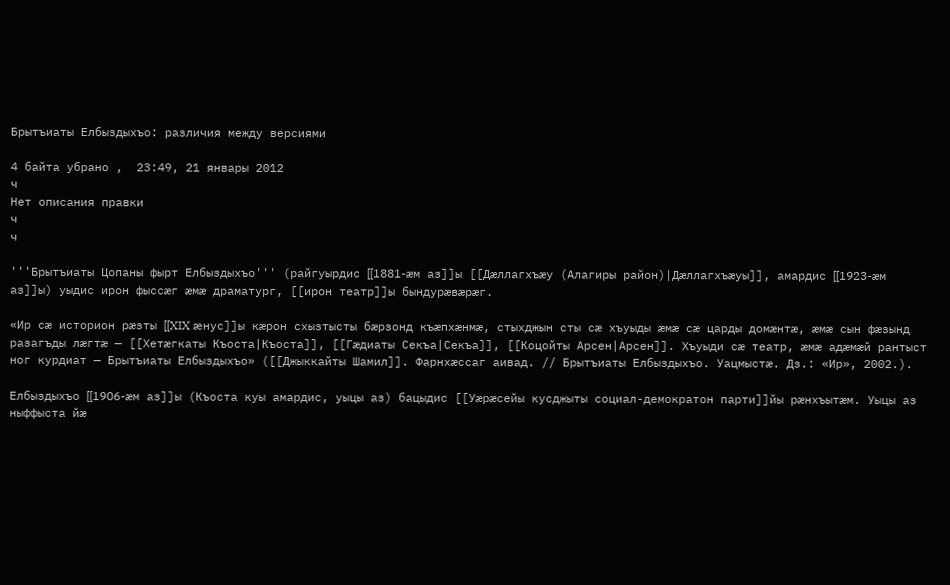Брытъиаты Елбыздыхъо: различия между версиями

4 байта убрано ,  23:49, 21 январы 2012
ч
Нет описания правки
ч
ч

'''Брытъиаты Цопаны фырт Елбыздыхъо''' (райгуырдис [[1881-æм аз]]ы [[Дæллагхъæу (Алагиры район)|Дæллагхъæуы]], амардис [[1923-æм аз]]ы) уыдис ирон фыссæг æмæ драматург, [[ирон театр]]ы бындурæвæрæг.

«Ир сæ историон рæзты [[XIX æнус]]ы кæрон схызтысты бæрзонд къæпхæнмæ, стыхджын сты сæ хъуыды æмæ сæ царды домæнтæ, æмæ сын фæзынд разагъды лæгтæ — [[Хетæгкаты Къоста|Къоста]], [[Гæдиаты Секъа|Секъа]], [[Коцойты Арсен|Арсен]]. Хъуыди сæ театр, æмæ адæмæй рантыст ног курдиат — Брытъиаты Елбыздыхъо» ([[Джыккайты Шамил]]. Фарнхæссаг аивад. // Брытъиаты Елбыздыхъо. Уацмыстæ. Дз.: «Ир», 2002.).

Елбыздыхъо [[1906-æм аз]]ы (Къоста куы амардис, уыцы аз) бацыдис [[Уæрæсейы кусджыты социал-демократон парти]]йы рæнхъытæм. Уыцы аз ныффыста йæ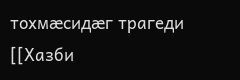тохмæсидæг трагеди [[Хазби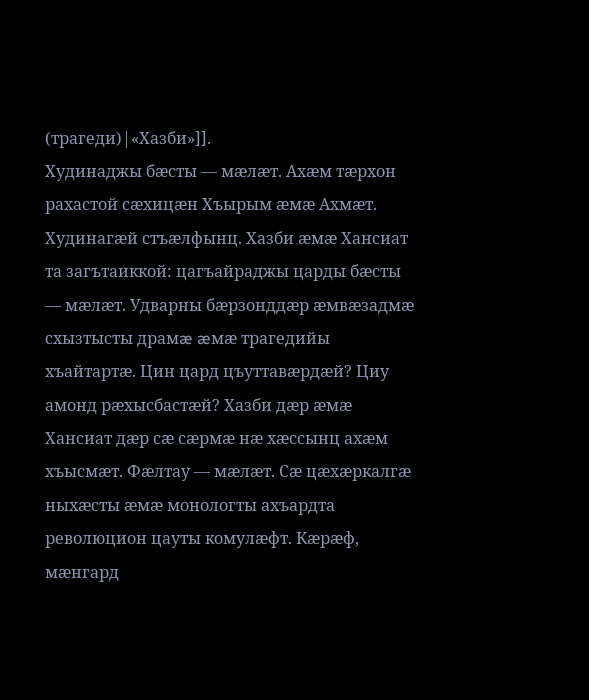(трагеди)|«Хазби»]].
Худинаджы бæсты — мæлæт. Ахæм тæрхон рахастой сæхицæн Хъырым æмæ Ахмæт. Худинагæй стъæлфынц. Хазби æмæ Хансиат та загътаиккой: цагъайраджы царды бæсты — мæлæт. Удварны бæрзонддæр æмвæзадмæ схызтысты драмæ æмæ трагедийы хъайтартæ. Цин цард цъуттавæрдæй? Циу амонд рæхысбастæй? Хазби дæр æмæ Хансиат дæр сæ сæрмæ нæ хæссынц ахæм хъысмæт. Фæлтау — мæлæт. Сæ цæхæркалгæ ныхæсты æмæ монологты ахъардта революцион цауты комулæфт. Кæрæф, мæнгард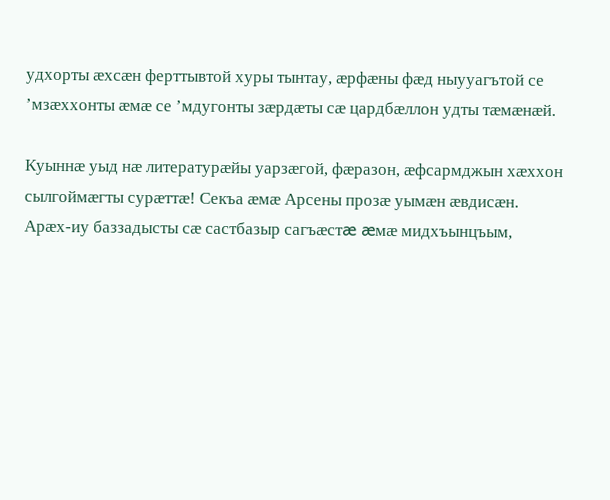удхорты æхсæн ферттывтой хуры тынтау, æрфæны фæд ныууагътой се ’мзæххонты æмæ се ’мдугонты зæрдæты сæ цардбæллон удты тæмæнæй.

Куыннæ уыд нæ литературæйы уарзæгой, фæразон, æфсармджын хæххон сылгоймæгты сурæттæ! Секъа æмæ Арсены прозæ уымæн æвдисæн. Арæх-иу баззадысты сæ састбазыр сагъæстæ æмæ мидхъынцъым,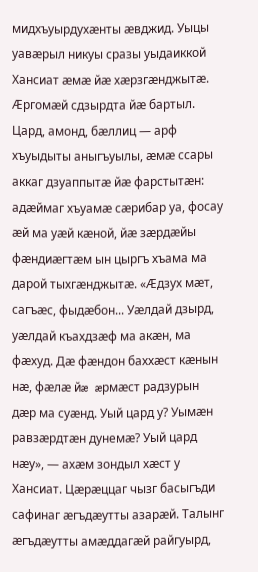мидхъуырдухæнты æвджид. Уыцы уавæрыл никуы сразы уыдаиккой Хансиат æмæ йæ хæрзгæнджытæ. Æргомæй сдзырдта йæ бартыл. Цард, амонд, бæллиц — арф хъуыдыты аныгъуылы, æмæ ссары аккаг дзуаппытæ йæ фарстытæн: адæймаг хъуамæ сæрибар уа, фосау æй ма уæй кæной, йæ зæрдæйы фæндиæгтæм ын цыргъ хъама ма дарой тыхгæнджытæ. «Æдзух мæт, сагъæс, фыдæбон... Уæлдай дзырд, уæлдай къахдзæф ма акæн, ма фæхуд. Дæ фæндон баххæст кæнын нæ, фæлæ йæ æрмæст радзурын дæр ма суæнд. Уый цард у? Уымæн равзæрдтæн дунемæ? Уый цард нæу», — ахæм зондыл хæст у Хансиат. Цæрæццаг чызг басыгъди сафинаг æгъдæутты азарæй. Талынг æгъдæутты амæддагæй райгуырд,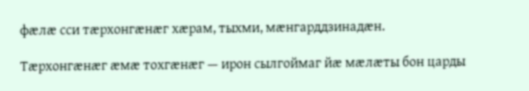фæлæ сси тæрхонгæнæг хæрам, тыхми, мæнгарддзинадæн.

Тæрхонгæнæг æмæ тохгæнæг — ирон сылгоймаг йæ мæлæты бон царды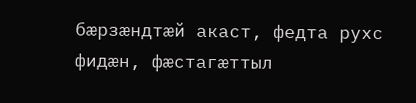бæрзæндтæй акаст, федта рухс фидæн, фæстагæттыл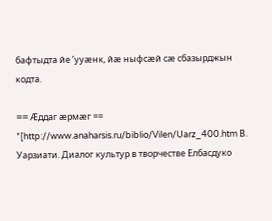бафтыдта йе ’ууæнк, йæ ныфсæй сæ сбазырджын кодта.

== Æддаг æрмæг ==
*[http://www.anaharsis.ru/biblio/Vilen/Uarz_400.htm В. Уарзиати. Диалог культур в творчестве Елбасдуко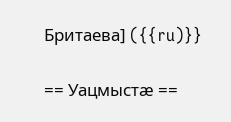Бритаева] ({{ru)}}

== Уацмыстæ ==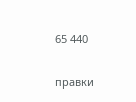65 440

правки